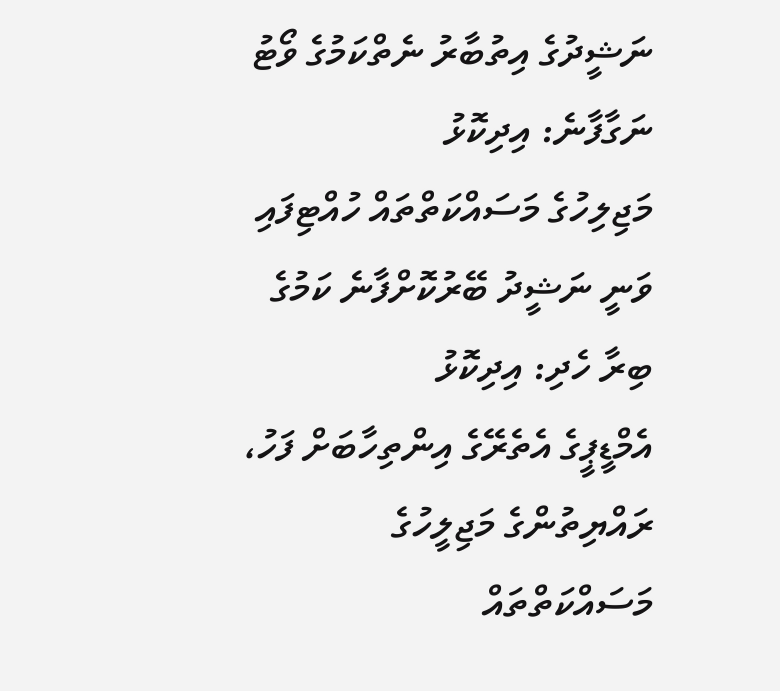ނަޝީދުގެ އިތުބާރު ނެތްކަމުގެ ވޯޓު ނަގާފާނެ: އިދިކޮޅު
މަޖިލިހުގެ މަސައްކަތްތައް ހުއްޓިފައި ވަނީ ނަޝީދު ބޭރުކޮށްފާނެ ކަމުގެ ބިރާ ހެދި: އިދިކޮޅު
އެމްޑީޕީގެ އެތެރޭގެ އިންތިހާބަށް ފަހު، ރައްޔިތުންގެ މަޖިލީހުގެ މަސައްކަތްތައް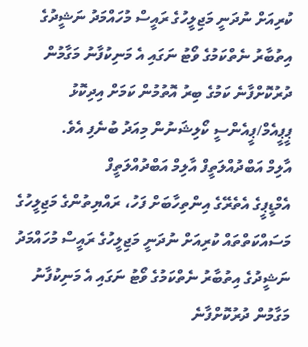ކުރިއަށް ނުދަނީ މަޖިލީހުގެ ރައީސް މުހައްމަދު ނަޝީދުގެ އިތުބާރު ނެތްކަމުގެ ވޯޓު ނަގައި އެ މަނިކުފާނު މަގާމުން ދުރުކޮށްފާނެ ކަމުގެ ބިރު އޮތުމުން ކަމަށް އިދިކޮޅު ޕީޕީއެމް/ޕީއެންސީ ކޯލިޝަނުން މިއަދު ބުނެފި އެވެ.
އާލިމް އަބްދުއްލަތީފް އާލިމް އަބްދުއްލަތީފް
އެމްޑީޕީގެ އެތެރޭގެ އިންތިހާބަށް ފަހު، ރައްޔިތުންގެ މަޖިލީހުގެ މަސައްކަތްތައް ކުރިއަށް ނުދަނީ މަޖިލީހުގެ ރައީސް މުހައްމަދު ނަޝީދުގެ އިތުބާރު ނެތްކަމުގެ ވޯޓު ނަގައި އެ މަނިކުފާނު މަގާމުން ދުރުކޮށްފާނެ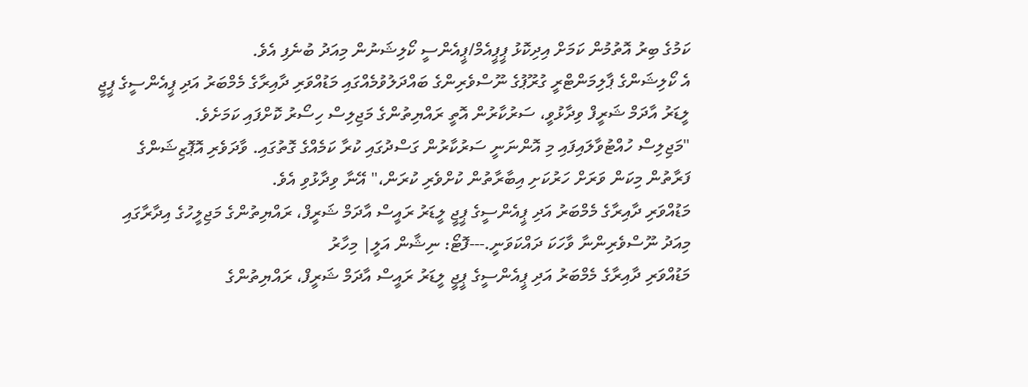ކަމުގެ ބިރު އޮތުމުން ކަމަށް އިދިކޮޅު ޕީޕީއެމް/ޕީއެންސީ ކޯލިޝަނުން މިއަދު ބުނެފި އެވެ.
އެ ކޯލިޝަންގެ ޕާލިމަންޓްރީ ގުރޫޕުގެ ނޫސްވެރިންގެ ބައްދަލުވުމެއްގައި މަޑުއްވަރި ދާއިރާގެ މެމްބަރު އަދި ޕީއެންސީގެ ޕީޖީ ލީޑަރު އާދަމް ޝަރީފް ވިދާޅުވީ، ސަރުކާރުން އޮތީ ރައްޔިތުންގެ މަޖިލިސް ހިސޯރު ކޮށްފައި ކަމަށެވެ.
"މަޖިލިސް ހުއްޓުވާލައިފައި މި އޮންނަނީ ސަރުކާރުން ގަސްދުގައި ކުރާ ކަމެއްގެ ގޮތުގައި. ވާދަވެރި އޮޕޮޒިޝަންގެ ފަރާތުން މިކަން ވަރަށް ހަރުކަށި އިބާރާތުން ކުށްވެރި ކުރަން،" އޭނާ ވިދާޅުވި އެވެ.
މަޑުއްވަރި ދާއިރާގެ މެމްބަރު އަދި ޕީއެންސީގެ ޕީޖީ ލީޑަރު ރައީސް އާދަމް ޝަރީފް، ރައްޔިތުންގެ މަޖިލީހުގެ އިދާރާގައި މިއަދު ނޫސްވެރިންނާ ވާހަކަ ދައްކަވަނީ.---ފޮޓޯ: ނިޝާން އަލީ| މިހާރު
މަޑުއްވަރި ދާއިރާގެ މެމްބަރު އަދި ޕީއެންސީގެ ޕީޖީ ލީޑަރު ރައީސް އާދަމް ޝަރީފް، ރައްޔިތުންގެ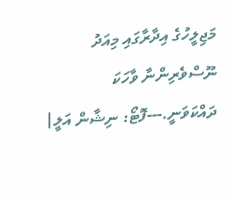މަޖިލީހުގެ އިދާރާގައި މިއަދު ނޫސްވެރިންނާ ވާހަކަ ދައްކަވަނީ.---ފޮޓޯ: ނިޝާން އަލީ|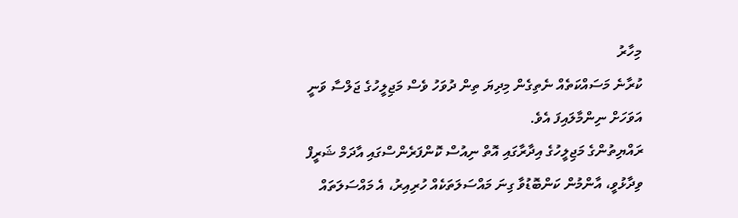މިހާރު
ކުރާނެ މަސައްކަތެއް ނެތިގެން މިދިޔަ ތިން ދުވަހު ވެސް މަޖިލީހުގެ ޖަލްސާ ވަނީ އަވަހަށް ނިންމާލައިފަ އެވެ.
ރައްޔިތުންގެ މަޖިލީހުގެ އިދާރާގައި އޮތް ނިއުސް ކޮންފަރެންސްގައި އާދަމް ޝަރީފް ވިދާޅުވީ، އާންމުން ކަންބޮޑުވާ ގިނަ މައްސަލަތަކެއް ހުރިއިރު، އެ މައްސަލަތައް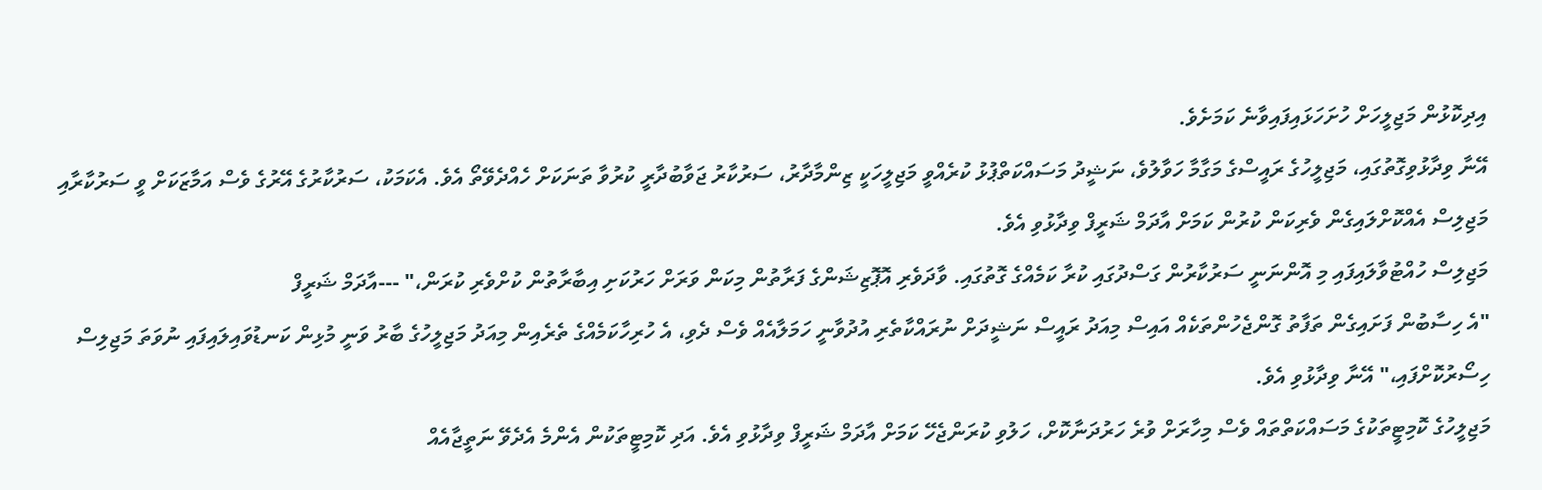އިދިކޮޅުން މަޖިލީހަށް ހުށަހަޅައިފައިވާނެ ކަމަށެވެ.
އޭނާ ވިދާޅުވިގޮތުގައި، މަޖިލީހުގެ ރައީސްގެ މަގާމާ ހަވާލުވެ، ނަޝީދު މަސައްކަތްޕުޅު ކުރެއްވީ މަޖިލީހަކީ ޒިންމާދާރު، ސަރުކާރު ޖަވާބުދާރީ ކުރުވާ ތަނަކަށް ހެއްދެވޭތޯ އެވެ. އެކަމަކު، ސަރުކާރުގެ އޭރުގެ ވެސް އަމާޒަކަށް ވީ ސަރުކާރާއި މަޖިލިސް އެއްކޮށްލައިގެން ވެރިކަން ކުރުން ކަމަށް އާދަމް ޝަރީފް ވިދާޅުވި އެވެ.
މަޖިލިސް ހުއްޓުވާލައިފައި މި އޮންނަނީ ސަރުކާރުން ގަސްދުގައި ކުރާ ކަމެއްގެ ގޮތުގައި. ވާދަވެރި އޮޕޮޒިޝަންގެ ފަރާތުން މިކަން ވަރަށް ހަރުކަށި އިބާރާތުން ކުށްވެރި ކުރަން،" ---އާދަމް ޝަރީފް
"އެ ހިސާބުން ފަށައިގެން ތަފާތު ގޮންޖެހުންތަކެއް އައިސް މިއަދު ރައީސް ނަޝީދަށް ނުރައްކާތެރި އުދުވާނީ ހަމަލާއެއް ވެސް ދެވި، އެ ހުރިހާކަމެއްގެ ތެރެއިން މިއަދު މަޖިލީހުގެ ބާރު ވަނީ މުޅިން ކަނޑުވައިލައިފައި ނުވަތަ މަޖިލިސް ހިސޯރުކޮށްފައި،" އޭނާ ވިދާޅުވި އެވެ.
މަޖިލީހުގެ ކޮމިޓީތަކުގެ މަސައްކަތްތައް ވެސް މިހާރަށް ވުރެ ހަރުދަނާކޮށް، ހަލުވި ކުރަންޖެހޭ ކަމަށް އާދަމް ޝަރީފް ވިދާޅުވި އެވެ. އަދި ކޮމިޓީތަކުން އެންމެ އެދެވޭ ނަތީޖާއެއް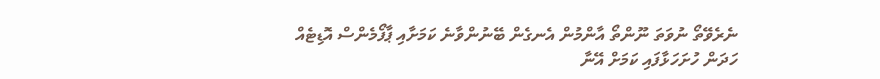ނެރެވޭތޯ ނުވަތަ ނޫންތޯ އާންމުން އެނގެން ބޭނުންވާނެ ކަމަށާއި ޕާފޯމެންސް އޮޑިޓެއް ހަދަން ހުށަހަޅާފައި ކަމަށް އޭނާ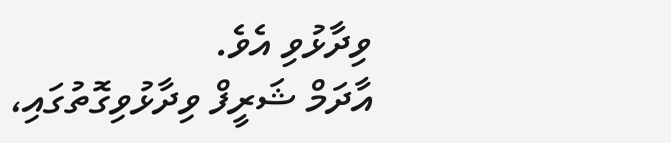ވިދާޅުވި އެވެ.
އާދަމް ޝަރީފް ވިދާޅުވިގޮތުގައި،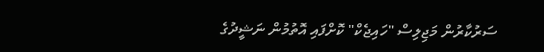ސަރުކާރުން މަޖިލިސް "ހައިޖެކް" ކޮށްފައި އޮތުމުން ނަޝީދުގެ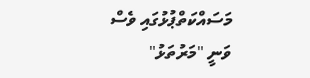މަސައްކަތްޕުޅުގައި ވެސް ވަނީ "މަރުތަޅު"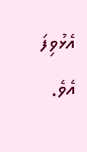އެޅުވިފަ އެވެ.